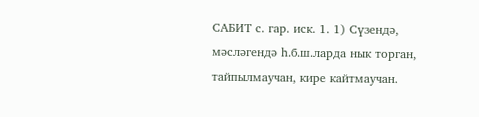САБИТ с. гар. иск. 1. 1) Сүзендә, мәсләгендә һ.б.ш.ларда нык торган, тайпылмаучан, кире кайтмаучан.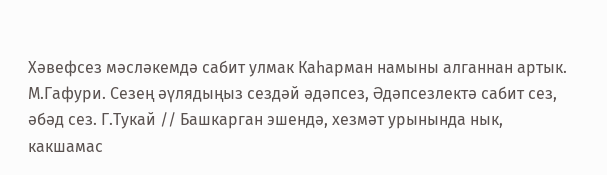Хәвефсез мәсләкемдә сабит улмак Каһарман намыны алганнан артык. М.Гафури. Сезең әүлядыңыз сездәй әдәпсез, Әдәпсезлектә сабит сез, әбәд сез. Г.Тукай // Башкарган эшендә, хезмәт урынында нык, какшамас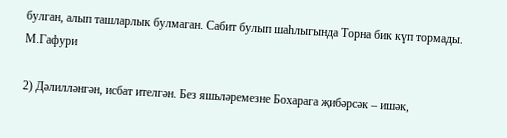булган, алып ташларлык булмаган. Сабит булып шаһлыгында Торна бик күп тормады. М.Гафури

2) Дәлилләнгән, исбат ителгән. Без яшьләремезне Бохарага җибәрсәк – ишәк,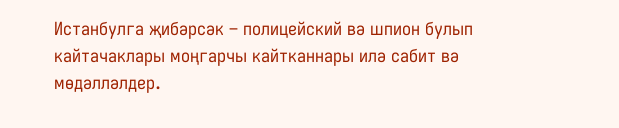Истанбулга җибәрсәк – полицейский вә шпион булып кайтачаклары моңгарчы кайтканнары илә сабит вә мөдәлләлдер.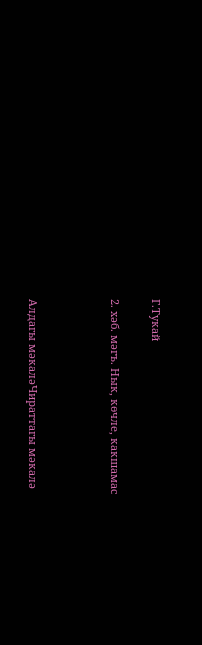Г.Тукай

2. хәб. мәгъ. Нык, көчле, какшамас



Алдагы мәкаләЧираттагы мәкалә